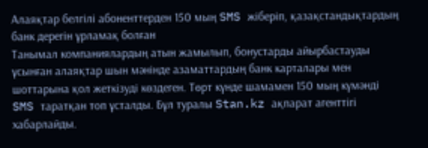Алаяқтар белгілі абоненттерден 150 мың SMS жіберіп, қазақстандықтардың банк дерегін ұрламақ болған
Танымал компаниялардың атын жамылып, бонустарды айырбастауды ұсынған алаяқтар шын мәнінде азаматтардың банк карталары мен шоттарына қол жеткізуді көздеген. Төрт күнде шамамен 150 мың күмәнді SMS таратқан топ ұсталды. Бұл туралы Stan.kz ақпарат агенттігі хабарлайды.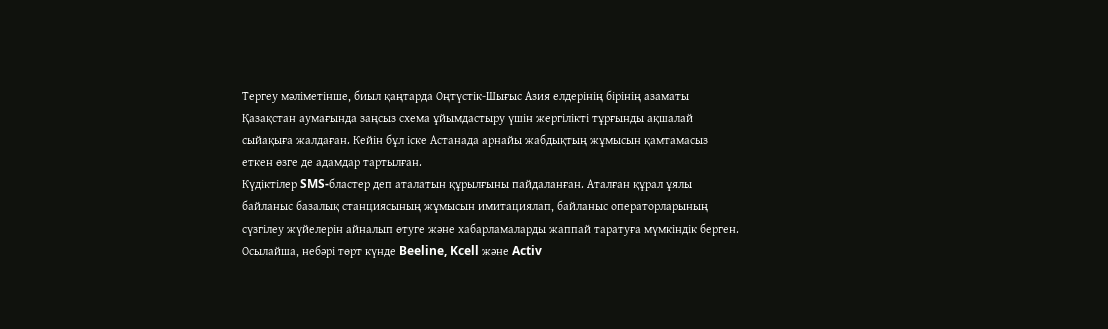Тергеу мәліметінше, биыл қаңтарда Оңтүстік-Шығыс Азия елдерінің бірінің азаматы Қазақстан аумағында заңсыз схема ұйымдастыру үшін жергілікті тұрғынды ақшалай сыйақыға жалдаған. Кейін бұл іске Астанада арнайы жабдықтың жұмысын қамтамасыз еткен өзге де адамдар тартылған.
Күдіктілер SMS-бластер деп аталатын құрылғыны пайдаланған. Аталған құрал ұялы байланыс базалық станциясының жұмысын имитациялап, байланыс операторларының сүзгілеу жүйелерін айналып өтуге және хабарламаларды жаппай таратуға мүмкіндік берген.
Осылайша, небәрі төрт күнде Beeline, Kcell және Activ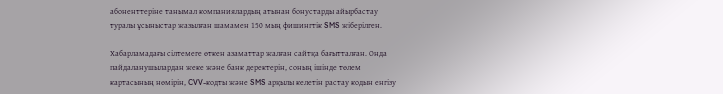абоненттеріне танымал компаниялардың атынан бонустарды айырбастау туралы ұсыныстар жазылған шамамен 150 мың фишингтік SMS жіберілген.

Хабарламадағы сілтемеге өткен азаматтар жалған сайтқа бағытталған. Онда пайдаланушылардан жеке және банк деректерін, соның ішінде төлем картасының нөмірін, CVV-кодты және SMS арқылы келетін растау кодын енгізу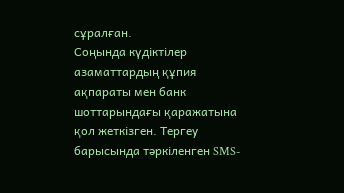сұралған.
Соңында күдіктілер азаматтардың құпия ақпараты мен банк шоттарындағы қаражатына қол жеткізген. Тергеу барысында тәркіленген SMS-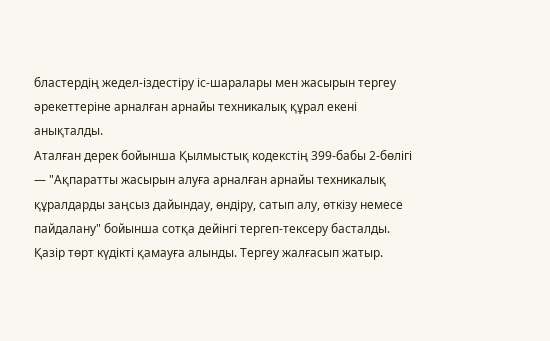бластердің жедел-іздестіру іс-шаралары мен жасырын тергеу әрекеттеріне арналған арнайы техникалық құрал екені анықталды.
Аталған дерек бойынша Қылмыстық кодекстің 399-бабы 2-бөлігі — "Ақпаратты жасырын алуға арналған арнайы техникалық құралдарды заңсыз дайындау, өндіру, сатып алу, өткізу немесе пайдалану" бойынша сотқа дейінгі тергеп-тексеру басталды.
Қазір төрт күдікті қамауға алынды. Тергеу жалғасып жатыр.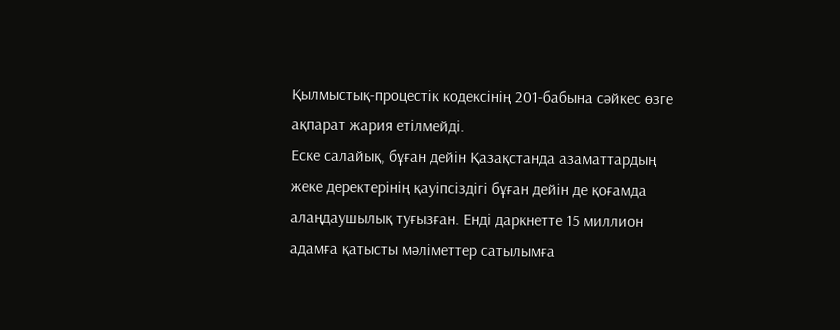Қылмыстық-процестік кодексінің 201-бабына сәйкес өзге ақпарат жария етілмейді.
Еске салайық, бұған дейін Қазақстанда азаматтардың жеке деректерінің қауіпсіздігі бұған дейін де қоғамда алаңдаушылық туғызған. Енді даркнетте 15 миллион адамға қатысты мәліметтер сатылымға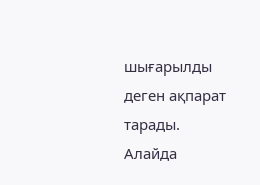шығарылды деген ақпарат тарады. Алайда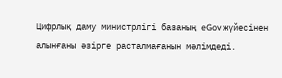Цифрлық даму министрлігі базаның eGov жүйесінен алынғаны әзірге расталмағанын мәлімдеді.